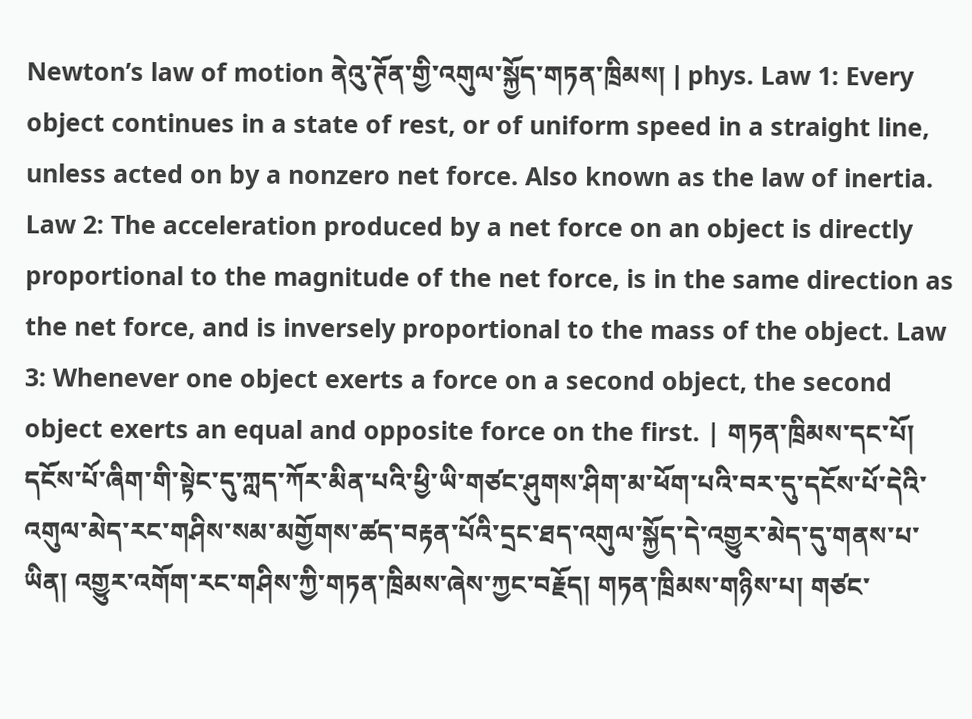Newton’s law of motion ནེའུ་ཊོན་གྱི་འགུལ་སྐྱོད་གཏན་ཁྲིམས། | phys. Law 1: Every object continues in a state of rest, or of uniform speed in a straight line, unless acted on by a nonzero net force. Also known as the law of inertia. Law 2: The acceleration produced by a net force on an object is directly proportional to the magnitude of the net force, is in the same direction as the net force, and is inversely proportional to the mass of the object. Law 3: Whenever one object exerts a force on a second object, the second object exerts an equal and opposite force on the first. | གཏན་ཁྲིམས་དང་པོ། དངོས་པོ་ཞིག་གི་སྟེང་དུ་ཀླད་ཀོར་མིན་པའི་ཕྱི་ཡི་གཙང་ཤུགས་ཤིག་མ་ཕོག་པའི་བར་དུ་དངོས་པོ་དེའི་འགུལ་མེད་རང་གཤིས་སམ་མགྱོགས་ཚད་བརྟན་པོའི་དྲང་ཐད་འགུལ་སྐྱོད་དེ་འགྱུར་མེད་དུ་གནས་པ་ཡིན། འགྱུར་འགོག་རང་གཤིས་ཀྱི་གཏན་ཁྲིམས་ཞེས་ཀྱང་བརྗོད། གཏན་ཁྲིམས་གཉིས་པ། གཙང་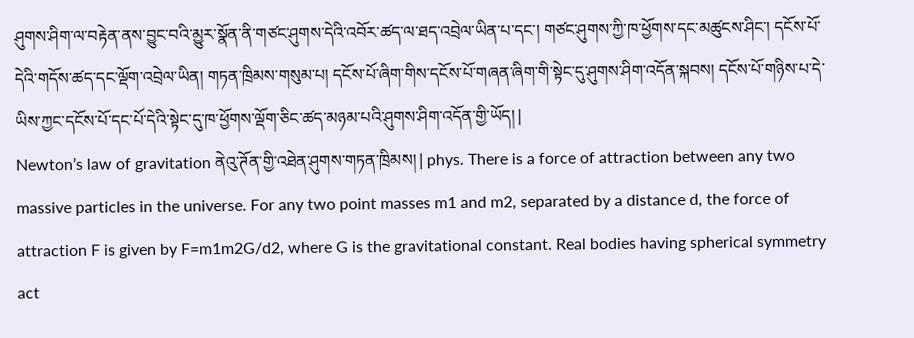ཤུགས་ཤིག་ལ་བརྟེན་ནས་བྱུང་བའི་མྱུར་སྣོན་ནི་གཙང་ཤུགས་དེའི་འབོར་ཚད་ལ་ཐད་འབྲེལ་ཡིན་པ་དང་། གཙང་ཤུགས་ཀྱི་ཁ་ཕྱོགས་དང་མཚུངས་ཤིང་། དངོས་པོ་དེའི་གདོས་ཚད་དང་ལྡོག་འབྲེལ་ཡིན། གཏན་ཁྲིམས་གསུམ་པ། དངོས་པོ་ཞིག་གིས་དངོས་པོ་གཞན་ཞིག་གི་སྟེང་དུ་ཤུགས་ཤིག་འདོན་སྐབས། དངོས་པོ་གཉིས་པ་དེ་ཡིས་ཀྱང་དངོས་པོ་དང་པོ་དེའི་སྟེང་དུ་ཁ་ཕྱོགས་ལྡོག་ཅིང་ཚད་མཉམ་པའི་ཤུགས་ཤིག་འདོན་གྱི་ཡོད། |
Newton’s law of gravitation ནེའུ་ཊོན་གྱི་འཐེན་ཤུགས་གཏན་ཁྲིམས། | phys. There is a force of attraction between any two massive particles in the universe. For any two point masses m1 and m2, separated by a distance d, the force of attraction F is given by F=m1m2G/d2, where G is the gravitational constant. Real bodies having spherical symmetry act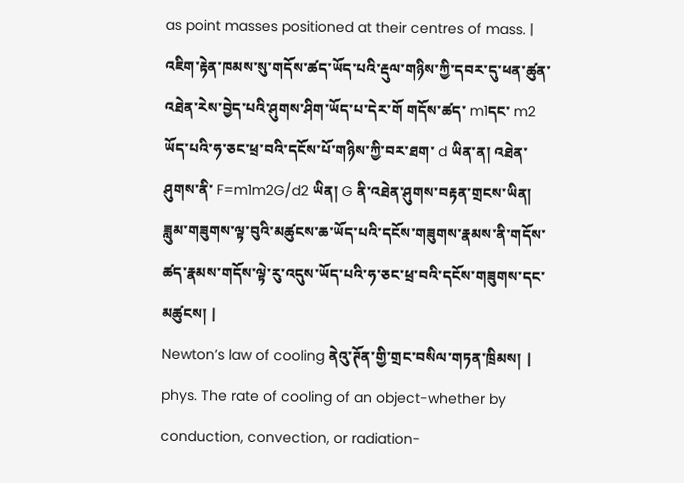as point masses positioned at their centres of mass. | འཇིག་རྟེན་ཁམས་སུ་གདོས་ཚད་ཡོད་པའི་རྡུལ་གཉིས་ཀྱི་དབར་དུ་ཕན་ཚུན་འཐེན་རེས་བྱེད་པའི་ཤུགས་ཤིག་ཡོད་པ་དེར་གོ གདོས་ཚད་ m1དང་ m2 ཡོད་པའི་ཧ་ཅང་ཕྲ་བའི་དངོས་པོ་གཉིས་ཀྱི་བར་ཐག་ d ཡིན་ན། འཐེན་ཤུགས་ནི་ F=m1m2G/d2 ཡིན། G ནི་འཐེན་ཤུགས་བརྟན་གྲངས་ཡིན། ཟླུམ་གཟུགས་ལྟ་བུའི་མཚུངས་ཆ་ཡོད་པའི་དངོས་གཟུགས་རྣམས་ནི་གདོས་ཚད་རྣམས་གདོས་ལྟེ་རུ་འདུས་ཡོད་པའི་ཧ་ཅང་ཕྲ་བའི་དངོས་གཟུགས་དང་མཚུངས། |
Newton’s law of cooling ནེའུ་ཊོན་གྱི་གྲང་བསིལ་གཏན་ཁྲིམས། | phys. The rate of cooling of an object-whether by conduction, convection, or radiation-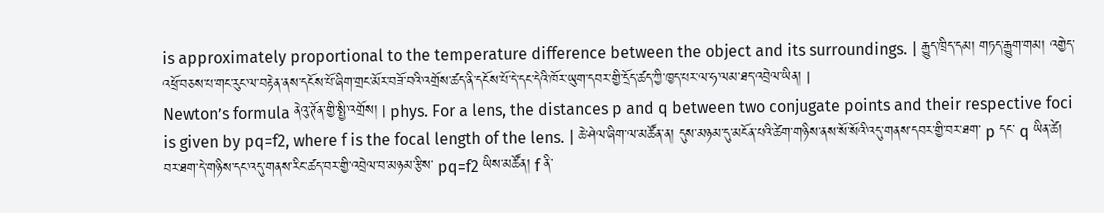is approximately proportional to the temperature difference between the object and its surroundings. | རྒྱུད་ཁྲིད་དམ། གཏད་རྒྱུག་གམ། འགྱེད་འཕྲོ་བཅས་པ་གང་རུང་ལ་བརྟེན་ནས་དངོས་པོ་ཞིག་གྲང་མོར་བཟོ་བའི་འགྲོས་ཚད་ནི་དངོས་པོ་དེ་དང་དེའི་ཁོར་ཡུག་དབར་གྱི་དྲོད་ཚད་ཀྱི་ཁྱད་པར་ལ་ཧ་ལམ་ཐད་འབྲེལ་ཡིན། |
Newton’s formula ནེའུ་ཊོན་གྱི་སྤྱི་འགྲོས། | phys. For a lens, the distances p and q between two conjugate points and their respective foci is given by pq=f2, where f is the focal length of the lens. | ཆེ་ཤེལ་ཞིག་ལ་མཚོན་ན། དུས་མཉམ་དུ་མངོན་པའི་ཚེག་གཉིས་ནས་སོ་སོའི་འདུ་གནས་དབར་གྱི་བར་ཐག་ p དང་ q ཡིན་ཚེ། བར་ཐག་དེ་གཉིས་དང་འདུ་གནས་རིང་ཚད་བར་གྱི་འབྲེལ་བ་མཉམ་རྩིས་ pq=f2 ཡིས་མཚོན། f ནི་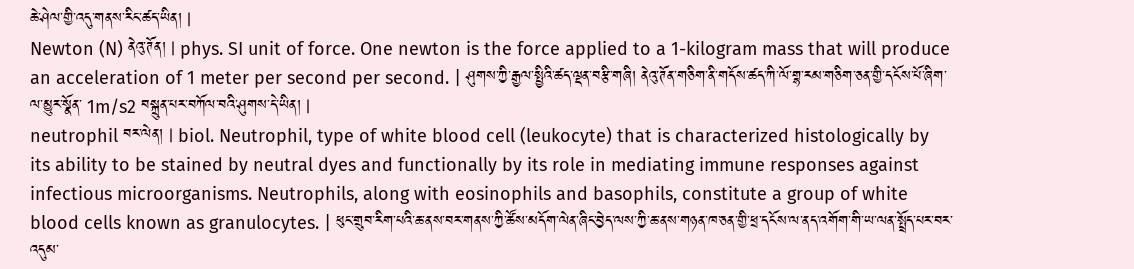ཆེ་ཤེལ་གྱི་འདུ་གནས་རིང་ཚད་ཡིན། |
Newton (N) ནེའུ་ཊོན། | phys. SI unit of force. One newton is the force applied to a 1-kilogram mass that will produce an acceleration of 1 meter per second per second. | ཤུགས་ཀྱི་རྒྱལ་སྤྱིའི་ཚད་ལྡན་བརྩི་གཞི། ནེའུ་ཊོན་གཅིག་ནི་གདོས་ཚད་ཀི་ལོ་གྷ་རམ་གཅིག་ཅན་གྱི་དངོས་པོ་ཞིག་ལ་མྱུར་སྣོན་ 1m/s2 བསྐྲུན་པར་བཀོལ་བའི་ཤུགས་དེ་ཡིན། |
neutrophil བར་ལེན། | biol. Neutrophil, type of white blood cell (leukocyte) that is characterized histologically by its ability to be stained by neutral dyes and functionally by its role in mediating immune responses against infectious microorganisms. Neutrophils, along with eosinophils and basophils, constitute a group of white blood cells known as granulocytes. | ཕུང་གྲུབ་རིག་པའི་ཆ་ནས་བར་གནས་ཀྱི་ཚོས་མདོག་ལེན་ཞིང་བྱེད་ལས་ཀྱི་ཆ་ནས་གཉན་ཁ་ཅན་གྱི་ཕྲ་དངོས་ལ་ནད་འགོག་གི་ཡ་ལན་སྤྲོད་པར་བར་འདུམ་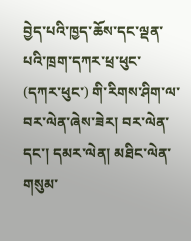བྱེད་པའི་ཁྱད་ཆོས་དང་ལྡན་པའི་ཁྲག་དཀར་ཕྲ་ཕུང་ (དཀར་ཕུང་) གི་རིགས་ཤིག་ལ་བར་ལེན་ཞེས་ཟེར། བར་ལེན་དང་། དམར་ལེན། མཐིང་ལེན་གསུམ་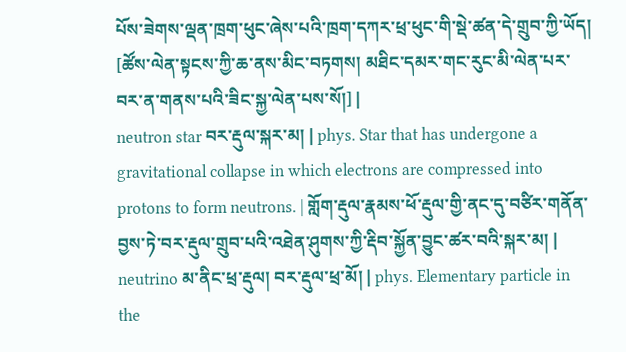པོས་ཟེགས་ལྡན་ཁྲག་ཕུང་ཞེས་པའི་ཁྲག་དཀར་ཕྲ་ཕུང་གི་སྡེ་ཚན་དེ་གྲུབ་ཀྱི་ཡོད། [ཚོས་ལེན་སྟངས་ཀྱི་ཆ་ནས་མིང་བཏགས། མཐིང་དམར་གང་རུང་མི་ལེན་པར་བར་ན་གནས་པའི་ཟིང་སྐྱ་ལེན་པས་སོ།] |
neutron star བར་རྡུལ་སྐར་མ། | phys. Star that has undergone a gravitational collapse in which electrons are compressed into protons to form neutrons. | གློག་རྡུལ་རྣམས་ཕོ་རྡུལ་གྱི་ནང་དུ་བཙིར་གནོན་བྱས་ཏེ་བར་རྡུལ་གྲུབ་པའི་འཐེན་ཤུགས་ཀྱི་རྡིབ་སྐྱོན་བྱུང་ཚར་བའི་སྐར་མ། |
neutrino མ་ནིང་ཕྲ་རྡུལ། བར་རྡུལ་ཕྲ་མོ། | phys. Elementary particle in the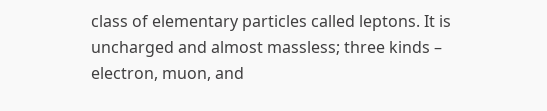class of elementary particles called leptons. It is uncharged and almost massless; three kinds – electron, muon, and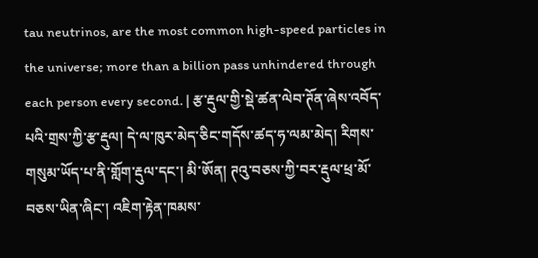tau neutrinos, are the most common high-speed particles in the universe; more than a billion pass unhindered through each person every second. | རྩ་རྡུལ་གྱི་སྡེ་ཚན་ལེབ་ཊོན་ཞེས་འབོད་པའི་གྲས་ཀྱི་རྩ་རྡུལ། དེ་ལ་ཁུར་མེད་ཅིང་གདོས་ཚད་ཧ་ལམ་མེད། རིགས་གསུམ་ཡོད་པ་ནི་གློག་རྡུལ་དང་། མི་ཨོན། ཊའུ་བཅས་ཀྱི་བར་རྡུལ་ཕྲ་མོ་བཅས་ཡིན་ཞིང་། འཇིག་རྟེན་ཁམས་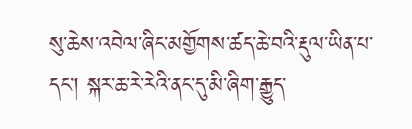སུ་ཆེས་འབེལ་ཞིང་མགྱོགས་ཚད་ཆེ་བའི་རྡུལ་ཡིན་པ་དང་། སྐར་ཆ་རེ་རེའི་ནང་དུ་མི་ཞིག་རྒྱུད་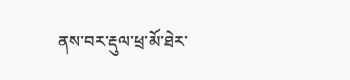ནས་བར་རྡུལ་ཕྲ་མོ་ཐེར་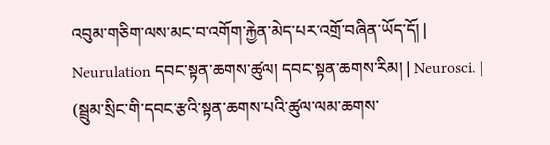འབུམ་གཅིག་ལས་མང་བ་འགོག་རྐྱེན་མེད་པར་འགྲོ་བཞིན་ཡོད་དོ། |
Neurulation དབང་སྟན་ཆགས་ཚུལ། དབང་སྟན་ཆགས་རིམ། | Neurosci. | (སྦྲུམ་སྲིང་གི་དབང་རྩའི་སྟན་ཆགས་པའི་ཚུལ་ལམ་ཆགས་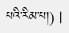པའི་རིམ་པ།) |